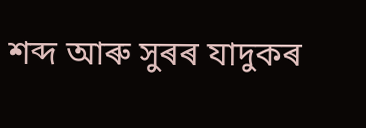শব্দ আৰু সুৰৰ যাদুকৰ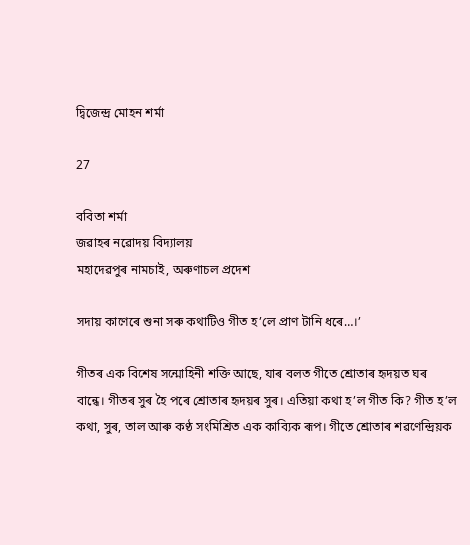দ্বিজেন্দ্র মোহন শর্মা

27

ববিতা শৰ্মা
জৱাহৰ নৱোদয় বিদ্যালয়
মহাদেৱপুৰ নামচাই, অৰুণাচল প্ৰদেশ

সদায় কাণেৰে শুনা সৰু কথাটিও গীত হ’লে প্ৰাণ টানি ধৰে…।’

গীতৰ এক বিশেষ সন্মোহিনী শক্তি আছে, যাৰ বলত গীতে শ্রোতাৰ হৃদয়ত ঘৰ বান্ধে। গীতৰ সুৰ হৈ পৰে শ্ৰোতাৰ হৃদয়ৰ সুৰ। এতিয়া কথা হ’ল গীত কি? গীত হ’ল কথা, সুৰ, তাল আৰু কণ্ঠ সংমিশ্রিত এক কাব্যিক ৰূপ। গীতে শ্ৰোতাৰ শৱণেন্দ্ৰিয়ক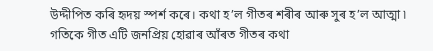উদ্দীপিত কৰি হৃদয় স্পৰ্শ কৰে। কথা হ’ল গীতৰ শৰীৰ আৰু সুৰ হ’ল আত্মা ৷ গতিকে গীত এটি জনপ্ৰিয় হোৱাৰ আঁৰত গীতৰ কথা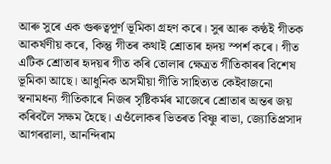আৰু সুৰে এক গুৰুত্বপূৰ্ণ ভূমিকা গ্ৰহণ কৰে। সুৰ আৰু কণ্ঠই গীতক আকৰ্ষণীয় কৰে, কিন্তু গীতৰ কথাই শ্ৰোতাৰ হৃদয় স্পৰ্শ কৰে। গীত এটিক শ্রোতাৰ হৃদয়ৰ গীত কৰি তোলাৰ ক্ষেত্ৰত গীতিকাৰৰ বিশেষ ভূমিকা আছে। আধুনিক অসমীয়া গীতি সাহিত্যত কেইবাজনো স্বনামধন্য গীতিকাৰে নিজৰ সৃষ্টিকৰ্মৰ মাজেৰে শ্ৰোতাৰ অন্তৰ জয় কৰিবলৈ সক্ষম হৈছে। এওঁলোকৰ ভিতৰত বিষ্ণু ৰাভা, জ্যোতিপ্ৰসাদ আগৰৱালা, আনন্দিৰাম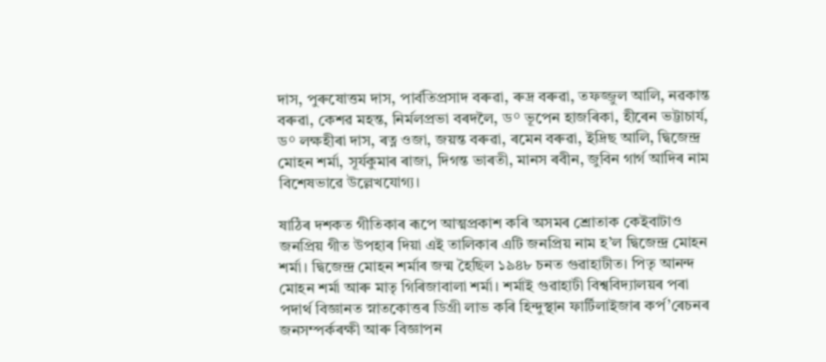দাস, পুৰুষোত্তম দাস, পাৰ্বতিপ্ৰসাদ বৰুৱা, ৰুদ্ৰ বৰুৱা, তফজ্জুল আলি, নৱকান্ত বৰুৱা, কেশৱ মহন্ত, নিৰ্মলপ্ৰভা বৰদলৈ, ড° ভূপেন হাজৰিকা, হীৰেন ভট্টাচাৰ্য, ড° লক্ষহীৰা দাস, ৰত্ন ওজা, জয়ন্ত বৰুৱা, ৰমেন বৰুৱা, ইদ্রিছ আলি, দ্বিজেন্দ্র মোহন শৰ্মা, সূর্যকুমাৰ ৰাজা, দিগন্ত ভাৰতী, মানস ৰবীন, জুবিন গাৰ্গ আদিৰ নাম বিশেষভাৱে উল্লেখযোগ্য।

ষাঠিৰ দশকত গীতিকাৰ ৰূপে আত্মপ্রকাশ কৰি অসমৰ শ্ৰোতাক কেইবাটাও জনপ্রিয় গীত উপহাৰ দিয়া এই তালিকাৰ এটি জনপ্রিয় নাম হ’ল দ্বিজেন্দ্ৰ মোহন শর্মা। দ্বিজেন্দ্র মোহন শৰ্মাৰ জন্ম হৈছিল ১৯৪৮ চনত গুৱাহাটীত। পিতৃ আনন্দ মোহন শৰ্মা আৰু মাতৃ গিৰিজাবালা শৰ্মা। শৰ্মাই গুৱাহাটী বিশ্ববিদ্যালয়ৰ পৰা পদাৰ্থ বিজ্ঞানত স্নাতকোত্তৰ ডিগ্রী লাভ কৰি হিন্দুস্থান ফার্টিলাইজাৰ কৰ্প’ৰেচনৰ জনসম্পৰ্কৰক্ষী আৰু বিজ্ঞাপন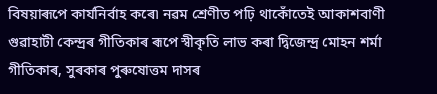বিষয়াৰূপে কাৰ্যনিৰ্বাহ কৰে৷ নৱম শ্ৰেণীত পঢ়ি থাকোঁতেই আকাশবাণী গুৱাহাটী কেন্দ্ৰৰ গীতিকাৰ ৰূপে স্বীকৃতি লাভ কৰা দ্বিজেন্দ্ৰ মোহন শৰ্মা গীতিকাৰ, সুৰকাৰ পুৰুষোত্তম দাসৰ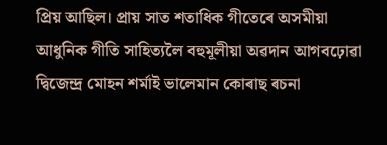প্ৰিয় আছিল। প্রায় সাত শতাধিক গীতেৰে অসমীয়া আধুনিক গীতি সাহিত্যলৈ বহুমূলীয়া অৱদান আগবঢ়োৱা দ্বিজেন্দ্র মোহন শৰ্মাই ভালেমান কোৰাছ ৰচনা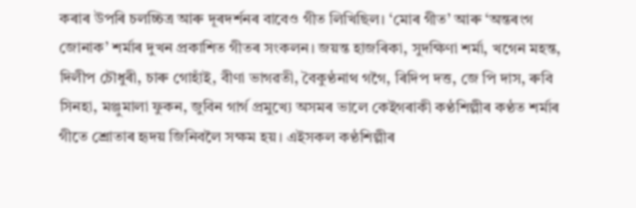কৰাৰ উপৰি চলচ্চিত্ৰ আৰু দূৰদৰ্শনৰ বাবেও গীত লিখিছিল। ‘মোৰ গীত’ আৰু ‘অন্তৰংগ জোনাক’ শৰ্মাৰ দুখন প্রকাশিত গীতৰ সংকলন। জয়ন্ত হাজৰিকা, সুদক্ষিণা শৰ্মা, খগেন মহন্ত, দিলীপ চৌধুৰী, চাৰু গোহাঁই, বীণা ভাগৱতী, বৈকুণ্ঠনাথ গগৈ, ৰিদিপ দত্ত, জে পি দাস, ৰুবি সিনহা, মঞ্জুমালা ফুকন, জুবিন গাৰ্গ প্ৰমুখ্যে অসমৰ ভালে কেইগৰাকী কণ্ঠশিল্পীৰ কণ্ঠত শৰ্মাৰ গীতে শ্রোতাৰ হৃদয় জিনিবলৈ সক্ষম হয়। এইসকল কণ্ঠশিল্পীৰ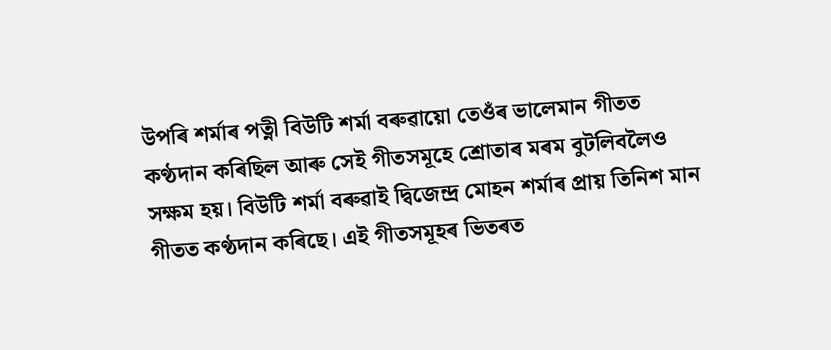উপৰি শৰ্মাৰ পত্নী বিউটি শৰ্মা বৰুৱায়ো তেওঁৰ ভালেমান গীতত কণ্ঠদান কৰিছিল আৰু সেই গীতসমূহে শ্ৰোতাৰ মৰম বুটলিবলৈও সক্ষম হয়। বিউটি শর্মা বৰুৱাই দ্বিজেন্দ্ৰ মোহন শৰ্মাৰ প্ৰায় তিনিশ মান গীতত কণ্ঠদান কৰিছে। এই গীতসমূহৰ ভিতৰত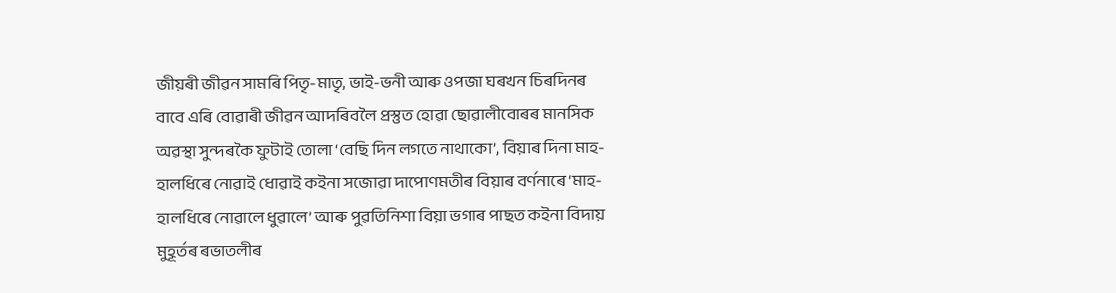জীয়ৰী জীৱন সামৰি পিতৃ-মাতৃ, ভাই-ভনী আৰু ওপজা ঘৰখন চিৰদিনৰ বাবে এৰি বোৱাৰী জীৱন আদৰিবলৈ প্ৰস্তুত হোৱা ছোৱালীবোৰৰ মানসিক অৱস্থা সুন্দৰকৈ ফুটাই তোলা ‘বেছি দিন লগতে নাথাকো’, বিয়াৰ দিনা মাহ-হালধিৰে নোৱাই ধোৱাই কইনা সজোৱা দাপোণমতীৰ বিয়াৰ বৰ্ণনাৰে ‘মাহ-হালধিৰে নোৱালে ধুৱালে’ আৰু পুৱতিনিশা বিয়া ভগাৰ পাছত কইনা বিদায় মুহূৰ্তৰ ৰভাতলীৰ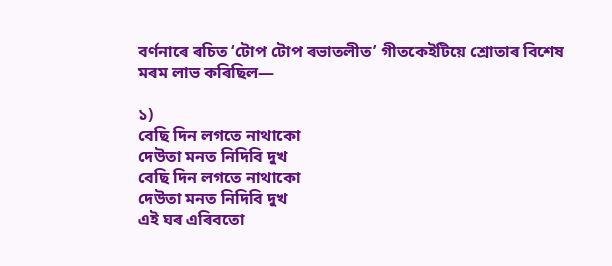বৰ্ণনাৰে ৰচিত ‘টোপ টোপ ৰভাতলীত’ গীতকেইটিয়ে শ্রোতাৰ বিশেষ মৰম লাভ কৰিছিল—

১)
বেছি দিন লগতে নাথাকো
দেউতা মনত নিদিবি দুখ
বেছি দিন লগতে নাথাকো
দেউতা মনত নিদিবি দুখ
এই ঘৰ এৰিবতো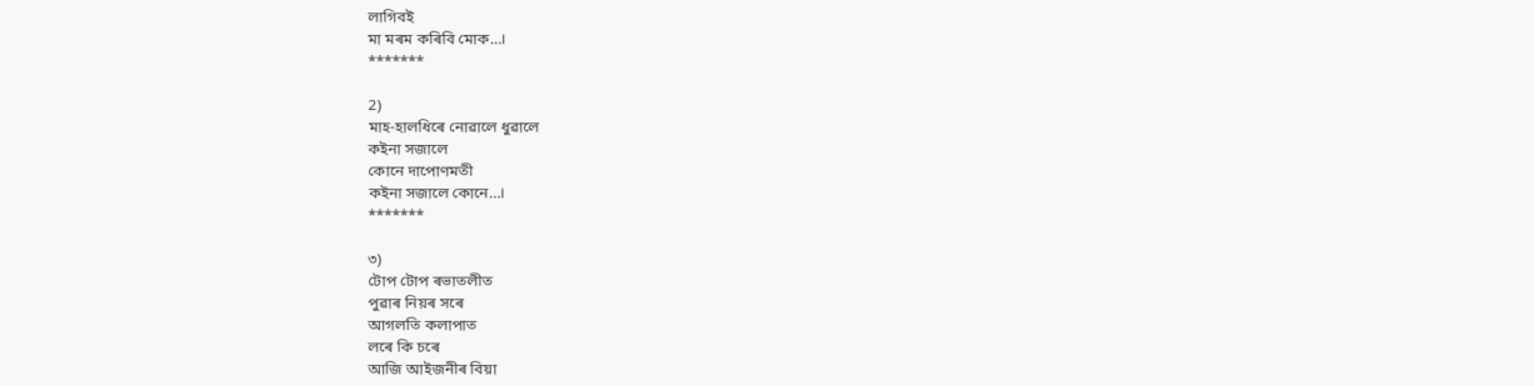লাগিবই
মা মৰম কৰিবি মোক…।
*******

2)
মাহ-হালধিৰে নোৱালে ধুৱালে
কইনা সজালে
কোনে দাপোণমতী
কইনা সজালে কোনে…।
*******

৩)
টোপ টোপ ৰভাতলীত
পুৱাৰ নিয়ৰ সৰে
আগলতি কলাপাত
লৰে কি চৰে
আজি আইজনীৰ বিয়া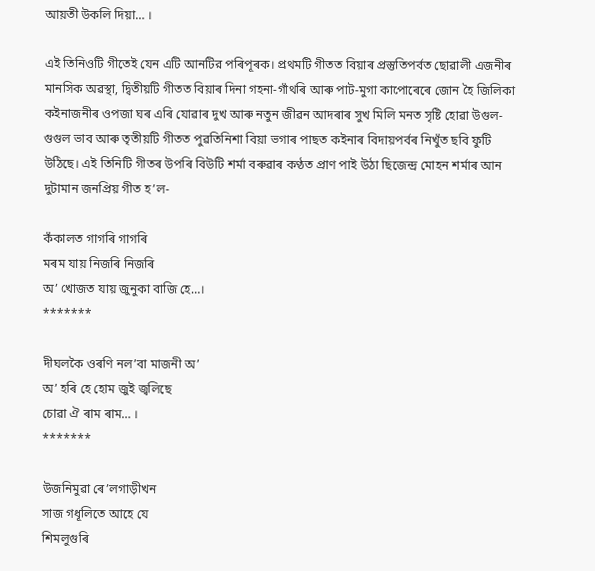আয়তী উকলি দিয়া… ।

এই তিনিওটি গীতেই যেন এটি আনটির পৰিপূৰক। প্রথমটি গীতত বিয়াৰ প্ৰস্তুতিপর্বত ছোৱালী এজনীৰ মানসিক অৱস্থা, দ্বিতীয়টি গীতত বিয়াৰ দিনা গহনা-গাঁথৰি আৰু পাট-মুগা কাপোৰেৰে জোন হৈ জিলিকা কইনাজনীৰ ওপজা ঘৰ এৰি যোৱাৰ দুখ আৰু নতুন জীৱন আদৰাৰ সুখ মিলি মনত সৃষ্টি হোৱা উগুল-গুগুল ভাব আৰু তৃতীয়টি গীতত পুৱতিনিশা বিয়া ভগাৰ পাছত কইনাৰ বিদায়পর্বৰ নিখুঁত ছবি ফুটি উঠিছে। এই তিনিটি গীতৰ উপৰি বিউটি শৰ্মা বৰুৱাৰ কণ্ঠত প্রাণ পাই উঠা ছিজেন্দ্ৰ মোহন শৰ্মাৰ আন দুটামান জনপ্রিয় গীত হ’ল-

কঁকালত গাগৰি গাগৰি
মৰম যায় নিজৰি নিজৰি
অ’ খোজত যায় জুনুকা বাজি হে…।
*******

দীঘলকৈ ওৰণি নল’বা মাজনী অ’
অ’ হৰি হে হোম জুই জ্বলিছে
চোৱা ঐ ৰাম ৰাম… ।
*******

উজনিমুৱা ৰে’লগাড়ীখন
সাজ গধূলিতে আহে যে
শিমলুগুৰি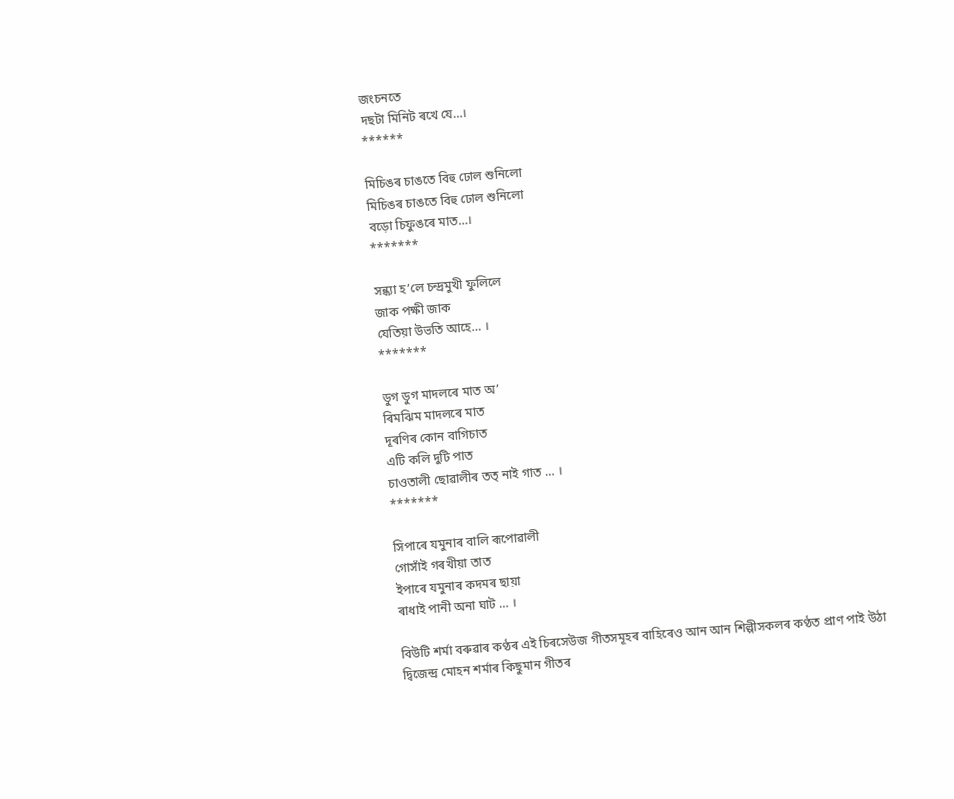জংচনতে
দছটা মিনিট ৰখে যে…।
******

মিচিঙৰ চাঙতে বিহু ঢোল শুনিলো
মিচিঙৰ চাঙতে বিহু ঢোল শুনিলো
বড়ো চিফুঙৰে মাত…।
*******

সন্ধ্যা হ’লে চন্দ্ৰমুখী ফুলিলে
জাক পক্ষী জাক
যেতিয়া উভতি আহে… ।
*******

ডুগ ডুগ মাদলৰে মাত অ’
ৰিমঝিম মাদলৰে মাত
দূৰণিৰ কোন বাগিচাত
এটি কলি দুটি পাত
চাওতালী ছোৱালীৰ তত্‌ নাই গাত … ।
*******

সিপাৰে যমুনাৰ বালি ৰূপোৱালী
গোসাঁই গৰখীয়া তাত
ইপাৰে যমুনাৰ কদমৰ ছায়া
ৰাধাই পানী অনা ঘাট … ।

বিউটি শৰ্মা বৰুৱাৰ কণ্ঠৰ এই চিৰসেউজ গীতসমূহৰ বাহিৰেও আন আন শিল্পীসকলৰ কণ্ঠত প্রাণ পাই উঠা দ্বিজেন্দ্ৰ মোহন শৰ্মাৰ কিছুমান গীতৰ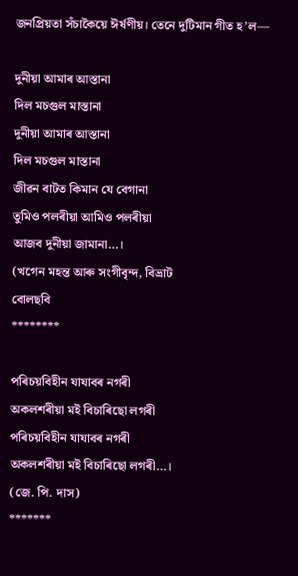জনপ্ৰিয়তা সঁচাকৈয়ে ঈর্ষণীয়। তেনে দুটিমান গীত হ’ল—

দুনীয়া আমাৰ আস্তানা
দিল মচগুল মাস্তানা
দুনীয়া আমাৰ আস্তানা
দিল মচগুল মাস্তানা
জীৱন বাটত কিমান যে বেগানা
তুমিও পলৰীয়া আমিও পলৰীয়া
আজব দুনীয়া জামানা…।
(খগেন মহন্ত আৰু সংগীবৃন্দ, বিভ্ৰাট
বোলছবি
********

পৰিচয়বিহীন যাযাবৰ নগৰী
অকলশৰীয়া ম‍ই বিচাৰিছো লগৰী
পৰিচয়বিহীন যাযাবৰ নগৰী
অকলশৰীয়া মই বিচাৰিছো লগৰী…।
(জে. পি. দাস)
*******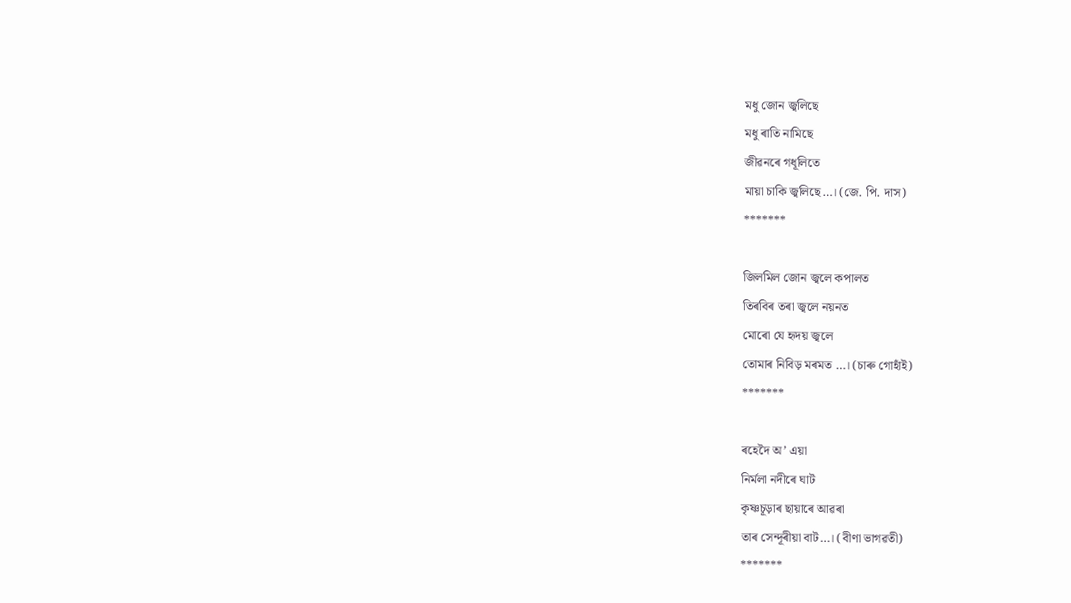মধু জোন জ্বলিছে
মধু ৰাতি নামিছে
জীৱনৰে গধূলিতে
মায়া চাকি জ্বলিছে…। (জে. পি. দাস)
*******

জিলমিল জোন জ্বলে কপালত
তিৰবিৰ তৰা জ্বলে নয়নত
মোৰো যে হৃদয় জ্বলে
তোমাৰ নিবিড় মৰমত …। (চাৰু গোহাঁই)
*******

ৰহেদৈ অ’ এয়া
নিৰ্মলা নদীৰে ঘাট
কৃষ্ণচূড়াৰ ছায়াৰে আৱৰা
তাৰ সেন্দূৰীয়া বাট…। (বীণা ভাগৱতী)
*******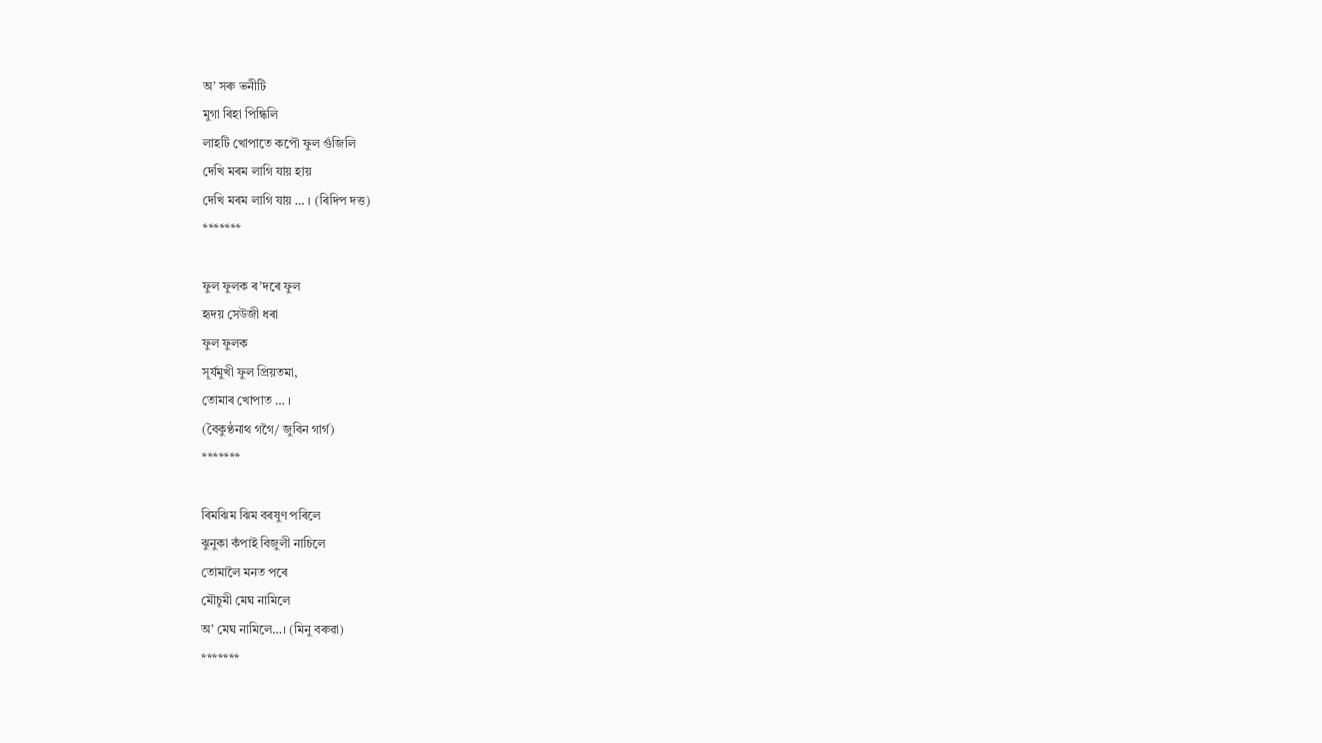অ’ সৰু ভনীটি
মুগা ৰিহা পিন্ধিলি
লাহটি খোপাতে কপৌ ফুল গুঁজিলি
দেখি মৰম লাগি যায় হায়
দেখি মৰম লাগি যায় … । (ৰিদিপ দত্ত)
*******

ফুল ফুলক ৰ’দৰে ফুল
হৃদয় সেউজী ধৰা
ফুল ফুলক
সূর্যমুখী ফুল প্রিয়তমা,
তোমাৰ খোপাত … ।
(বৈকুণ্ঠনাথ গগৈ/ জুবিন গাৰ্গ)
*******

ৰিমঝিম ঝিম বৰষুণ পৰিলে
ঝুনুকা কঁপাই বিজুলী নাচিলে
তোমালৈ মনত পৰে
মৌচুমী মেঘ নামিলে
অ’ মেঘ নামিলে…। (মিনু বৰুৱা)
*******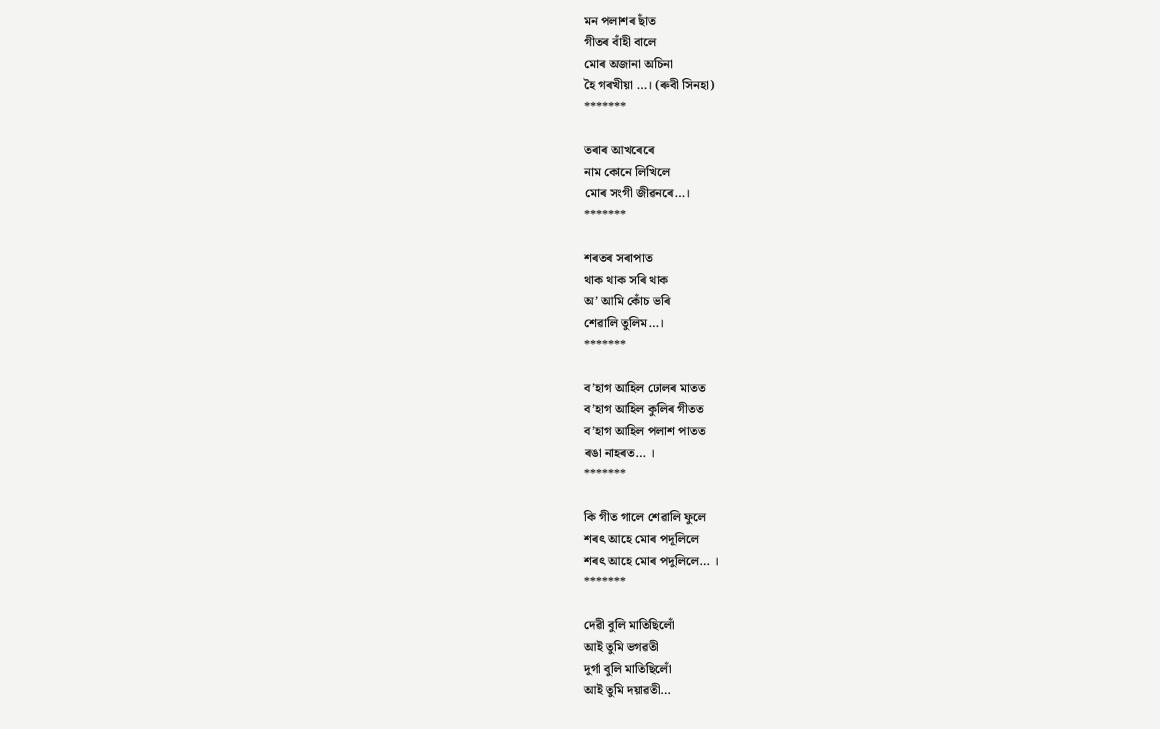মন পলাশৰ ছাঁত
গীতৰ বাঁহী বালে
মোৰ অজানা অচিনা
হৈ গৰখীয়া …। (ৰুবী সিনহা)
*******

তৰাৰ আখৰেৰে
নাম কোনে লিখিলে
মোৰ সংগী জীৱনৰে…।
*******

শৰতৰ সৰাপাত
থাক থাক সৰি থাক
অ’ আমি কোঁচ ভৰি
শেৱালি তুলিম…।
*******

ব’হাগ আহিল ঢোলৰ মাতত
ব’হাগ আহিল কুলিৰ গীতত
ব’হাগ আহিল পলাশ পাতত
ৰঙা নাহৰত… ।
*******

কি গীত গালে শেৱালি ফুলে
শৰৎ আহে মোৰ পদূলিলে
শৰৎ আহে মোৰ পদুলিলে… ।
*******

দেৱী বুলি মাতিছিলোঁ
আই তুমি ভগৱতী
দুর্গা বুলি মাতিছিলোঁ
আই তুমি দয়াৱতী…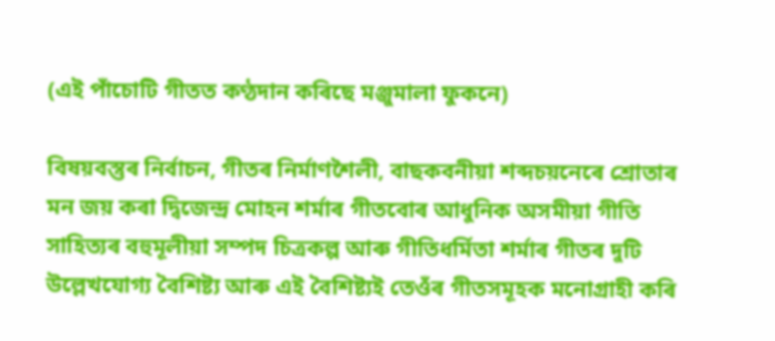(এই পাঁচোটি গীতত কণ্ঠদান কৰিছে মঞ্জুমালা ফুকনে)

বিষয়বস্তুৰ নির্বাচন, গীতৰ নিৰ্মাণশৈলী, বাছকবনীয়া শব্দচয়নেৰে শ্ৰোতাৰ মন জয় কৰা দ্বিজেন্দ্র মোহন শৰ্মাৰ গীতবোৰ আধুনিক অসমীয়া গীতি সাহিত্যৰ বহুমূলীয়া সম্পদ চিত্ৰকল্প আৰু গীতিধর্মিতা শৰ্মাৰ গীতৰ দুটি উল্লেখযোগ্য বৈশিষ্ট্য আৰু এই বৈশিষ্ট্যই তেওঁৰ গীতসমূহক মনোগ্ৰাহী কৰি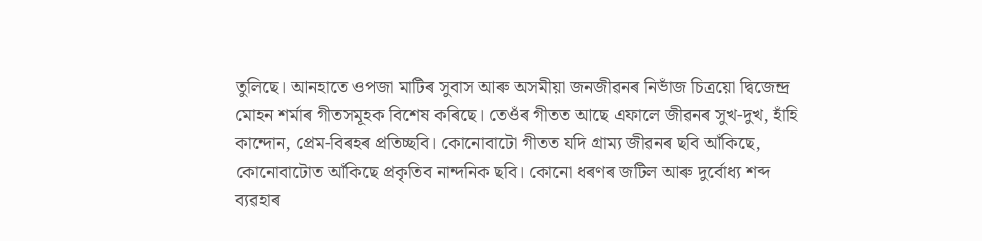তুলিছে। আনহাতে ওপজা মাটিৰ সুবাস আৰু অসমীয়া জনজীৱনৰ নিভাঁজ চিত্ৰয়ো দ্বিজেন্দ্র মোহন শৰ্মাৰ গীতসমূহক বিশেষ কৰিছে। তেওঁৰ গীতত আছে এফালে জীৱনৰ সুখ-দুখ, হাঁহি কান্দোন, প্রেম-বিৰহৰ প্রতিচ্ছবি। কোনোবাটো গীতত যদি গ্ৰাম্য জীৱনৰ ছবি আঁকিছে, কোনোবাটোত আঁকিছে প্রকৃতিব নান্দনিক ছবি। কোনো ধৰণৰ জটিল আৰু দুৰ্বোধ্য শব্দ ব্যৱহাৰ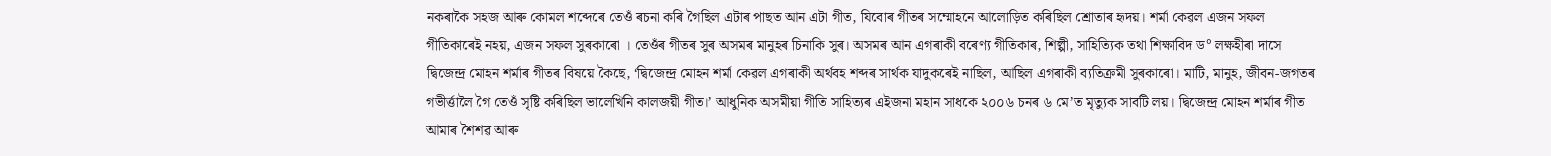নকৰাকৈ সহজ আৰু কোমল শব্দেৰে তেওঁ ৰচনা কৰি গৈছিল এটাৰ পাছত আন এটা গীত, যিবোৰ গীতৰ সম্মোহনে আলোড়িত কৰিছিল শ্রোতাৰ হৃদয়। শৰ্মা কেৱল এজন সফল গীতিকাৰেই নহয়, এজন সফল সুৰকাৰো । তেওঁৰ গীতৰ সুৰ অসমৰ মানুহৰ চিনাকি সুৰ। অসমৰ আন এগৰাকী বৰেণ্য গীতিকাৰ, শিল্পী, সাহিত্যিক তথা শিক্ষাবিদ ড° লক্ষহীৰা দাসে দ্বিজেন্দ্ৰ মোহন শৰ্মাৰ গীতৰ বিষয়ে কৈছে, ‘দ্বিজেন্দ্র মোহন শর্মা কেৱল এগৰাকী অর্থবহ শব্দৰ সাৰ্থক যাদুকৰেই নাছিল, আছিল এগৰাকী ব্যতিক্রমী সুৰকাৰো। মাটি, মানুহ, জীবন-জগতৰ গভীৰ্ত্তালৈ গৈ তেওঁ সৃষ্টি কৰিছিল ভালেখিনি কালজয়ী গীত।’ আধুনিক অসমীয়া গীতি সাহিত্যৰ এইজনা মহান সাধকে ২০০৬ চনৰ ৬ মে’ত মৃত্যুক সাবটি লয়। দ্বিজেন্দ্ৰ মোহন শৰ্মাৰ গীত আমাৰ শৈশৱ আৰু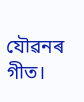যৌৱনৰ গীত।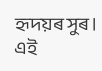হৃদয়ৰ সুৰ। এই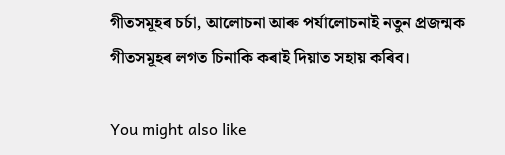গীতসমূহৰ চৰ্চা, আলোচনা আৰু পৰ্যালোচনাই নতুন প্রজন্মক গীতসমূহৰ লগত চিনাকি কৰাই দিয়াত সহায় কৰিব।

You might also like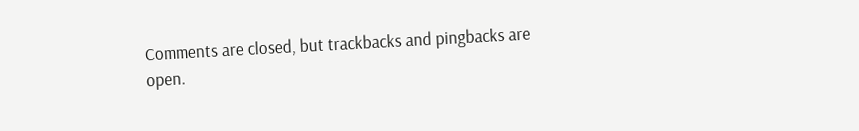Comments are closed, but trackbacks and pingbacks are open.